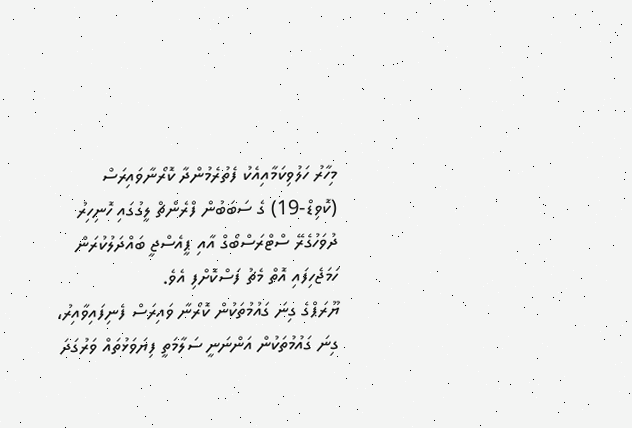މިހާރު ހަލުވިކަމާއިއެކު ފެތުރެމުންދާ ކޮރޯނާވައިރަސް (ކޮވިޑް-19) ގެ ސަބަބުން ފްރެންޗް ލީގުގައި ހޮނިހިރު ދުވަހުގެރޭ ސްޓްރަސްބޯގް އާއި ޕީއެސްޖީ ބައްދަލުކުރަން ހަމަޖެހިފައި އޮތް މެޗު ފަސްކޮށްފި އެވެ.
ޔޫރަޕްގެ ގިނަ ގައުމުތަކުން ކޮރޯނާ ވައިރަސް ފެނިފައިވާއިރު، ގިނަ ގައުމުތަކުން އަންނަނީ ސަލާމަތީ ފިޔަވަޅުތައް ވަރުގަދަ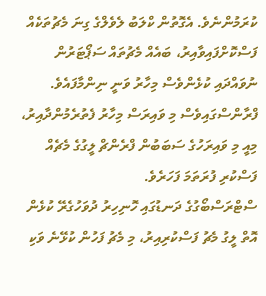ކުރަމުންނެވެ. އެގޮތުން ކްލަބު ލެވެލްގެ ގިނަ މެޗުތަކެއް ފަސްކޮށްފައިވާއިރު، ބައެއް މެޗުތައް ސަޕޯޓަރުން ނުވައްދައި ކުޅެންވެސް މިހާރު ވަނީ ނިންމާފައެވެ.
ފްރާންސްގައިވެސް މި ވައިރަސް މިހާރު ފެތުރެމުންދާއިރު، މިއީ މި ވައިރަހުގެ ސަބަބުން ފްރެންޗް ލީގުގެ މެޗެއް ފަސްކުރި ފުރަތަމަ ފަހަރެވެ.
ސްޓްރަސްބޯގުގެ ދަނޑުގައި ހޮނިހިރު ދުވަހުގެރޭ ކުޅެން އޮތް ލީގު މެޗު ފަސްކުރިއިރު، މި މެޗު ފަހުން ކުޅޭނެ ވަކި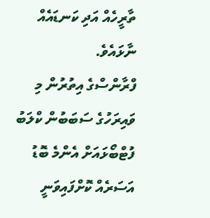ތާރީހެއް އަދި ކަނޑައެއް ނާޅައެވެ.
ފްރާންސްގެ އިތުރުން މި ވައިރަހުގެ ސަބަބުން ކްލަބު ފުޓްބޯޅައަށް އެންމެ ބޮޑު އަސަރެއް ކޮށްފައިވަނީ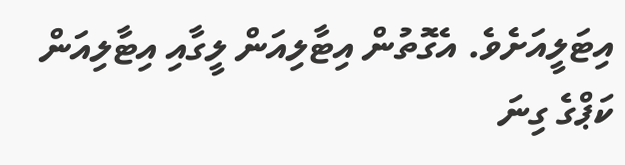އިޓަލީއަށެވެ. އެގޮތުން އިޓާލިއަން ލީގާއި އިޓާލިއަން ކަޕްގެ ގިނަ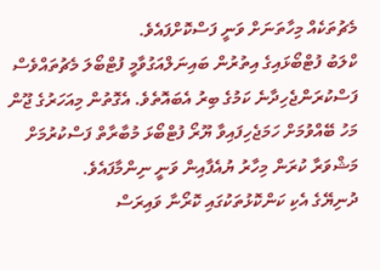މެޗުތަކެއް މިހާތަނަށް ވަނީ ފަސްކޮށްފައެވެ.
ކްލަބު ފުޓްބޯޅައިގެ އިތުރުން ބައިނަލްއަގުވާމީ ފުޓްބޯލަ މެޗުތައްވެސް ފަސްކުރަންޖެހިދާނެ ކަމުގެ ބިރު އެބައޮތެވެ. އެގޮތުން މިއަހަރުގެ ޖޫން މަހު ބޭއްވުމަށް ހަމަޖެހިފައިވާ ޔޫރޯ ފުޓްބޯޅަ މުބާރާތް ފަސްކުރުމަށް މަޝްވަރާ ކުރަން މިހާރު ޔުއެފާއިން ވަނީ ނިންމާފައެވެ.
ދުނިޔޭގެ އެކި ކަންކޮޅުތަކުގައި ކޮރޯނާ ވައިރަސް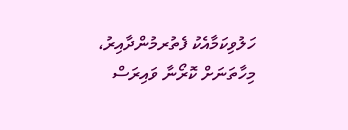ހަލުވިކަމާއެކު ފެތުރމުންދާއިރު، މިހާތަނަށް ކޮރޯނާ ވައިރަސް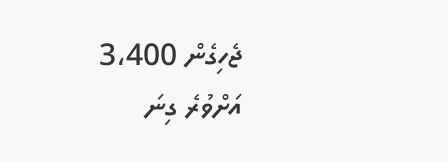ޖެހިގެން 3،400 އަށްވުރެ ގިނަ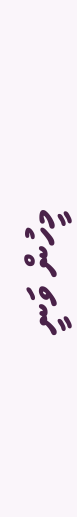މީހުން ވަނީ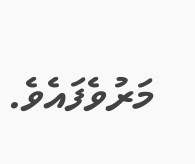މަރުވެފައެވެ.